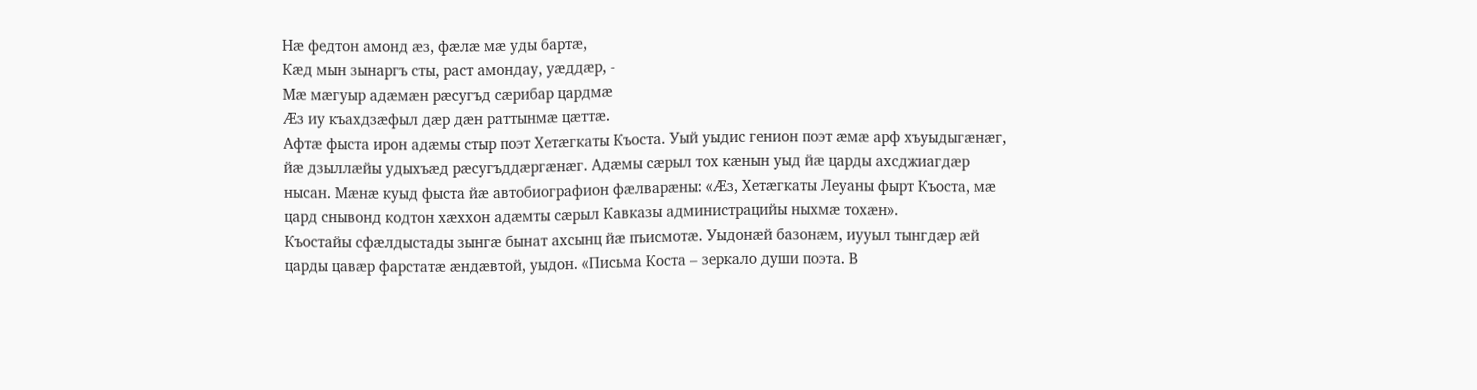Нæ федтон амонд æз, фæлæ мæ уды бартæ,
Кæд мын зынаргъ сты, раст амондау, уæддæр, -
Мæ мæгуыр адæмæн рæсугъд сæрибар цардмæ
Æз иу къахдзæфыл дæр дæн раттынмæ цæттæ.
Афтæ фыста ирон адæмы стыр поэт Хетæгкаты Къоста. Уый уыдис генион поэт æмæ арф хъуыдыгæнæг, йæ дзыллæйы удыхъæд рæсугъддæргæнæг. Адæмы сæрыл тох кæнын уыд йæ царды ахсджиагдæр нысан. Мæнæ куыд фыста йæ автобиографион фæлварæны: «Æз, Хетæгкаты Леуаны фырт Къоста, мæ цард снывонд кодтон хæххон адæмты сæрыл Кавказы администрацийы ныхмæ тохæн».
Къостайы сфæлдыстады зынгæ бынат ахсынц йæ пъисмотæ. Уыдонæй базонæм, иууыл тынгдæр æй царды цавæр фарстатæ æндæвтой, уыдон. «Письма Коста – зеркало души поэта. В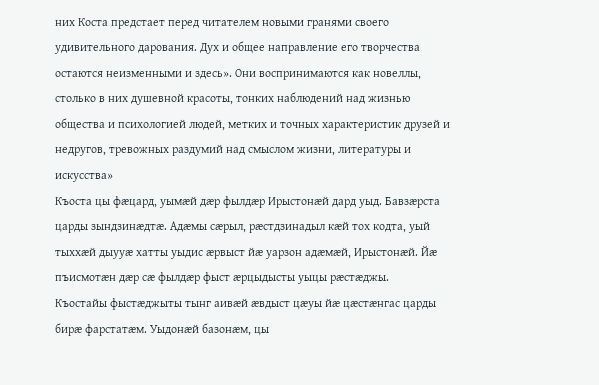них Коста предстает перед читателем новыми гранями своего удивительного дарования. Дух и общее направление его творчества остаются неизменными и здесь». Они воспринимаются как новеллы, столько в них душевной красоты, тонких наблюдений над жизнью общества и психологией людей, метких и точных характеристик друзей и недругов, тревожных раздумий над смыслом жизни, литературы и искусства»
Къоста цы фæцард, уымæй дæр фылдæр Ирыстонæй дард уыд. Бавзæрста царды зындзинæдтæ. Адæмы сæрыл, рæстдзинадыл кæй тох кодта, уый тыххæй дыууæ хатты уыдис æрвыст йæ уарзон адæмæй, Ирыстонæй. Йæ пъисмотæн дæр сæ фылдæр фыст æрцыдысты уыцы рæстæджы.
Къостайы фыстæджыты тынг аивæй æвдыст цæуы йæ цæстæнгас царды бирæ фарстатæм. Уыдонæй базонæм, цы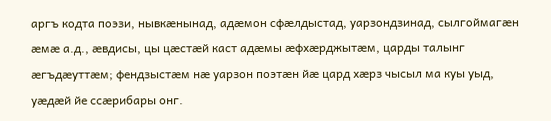аргъ кодта поэзи, нывкæнынад, адæмон сфæлдыстад, уарзондзинад, сылгоймагæн æмæ а.д., æвдисы, цы цæстæй каст адæмы æфхæрджытæм, царды талынг æгъдæуттæм; фендзыстæм нæ уарзон поэтæн йæ цард хæрз чысыл ма куы уыд, уæдæй йе ссæрибары онг.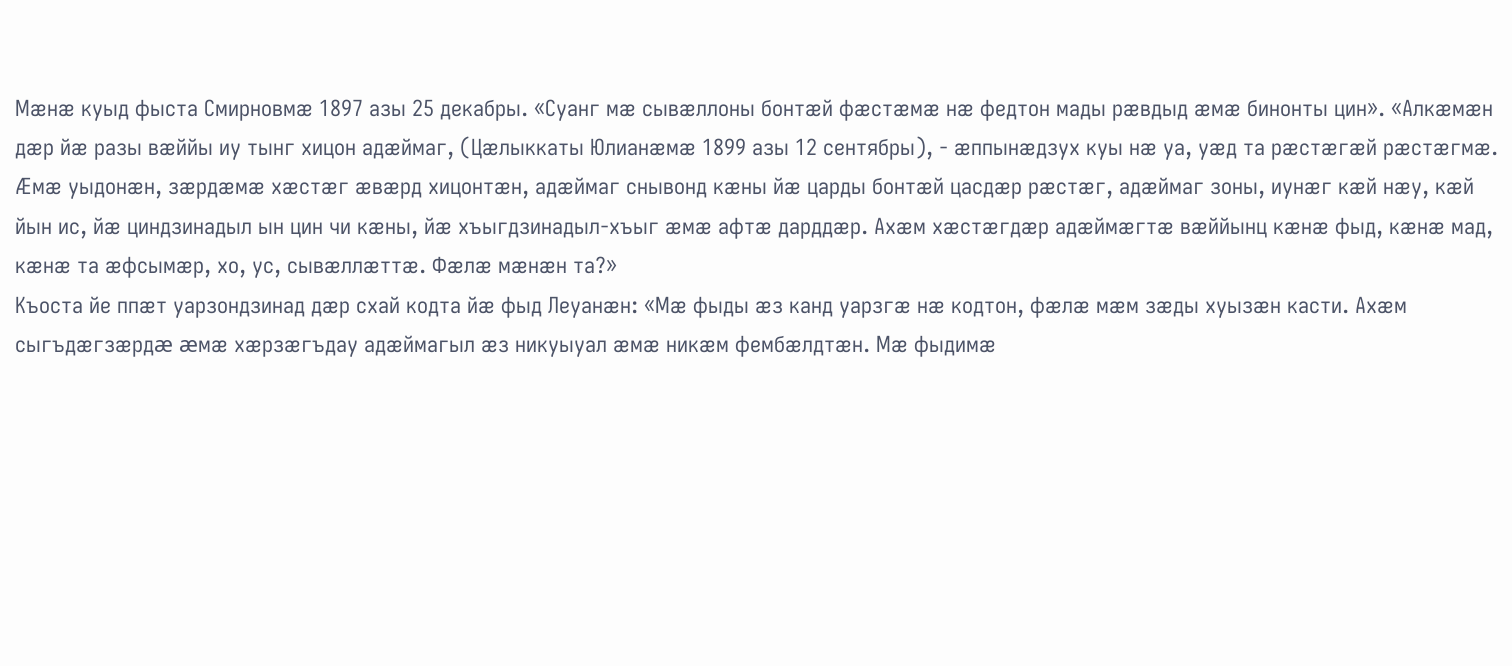Мæнæ куыд фыста Смирновмæ 1897 азы 25 декабры. «Суанг мæ сывæллоны бонтæй фæстæмæ нæ федтон мады рæвдыд æмæ бинонты цин». «Алкæмæн дæр йæ разы вæййы иу тынг хицон адæймаг, (Цæлыккаты Юлианæмæ 1899 азы 12 сентябры), - æппынæдзух куы нæ уа, уæд та рæстæгæй рæстæгмæ. Æмæ уыдонæн, зæрдæмæ хæстæг æвæрд хицонтæн, адæймаг снывонд кæны йæ царды бонтæй цасдæр рæстæг, адæймаг зоны, иунæг кæй нæу, кæй йын ис, йæ циндзинадыл ын цин чи кæны, йæ хъыгдзинадыл-хъыг æмæ афтæ дарддæр. Ахæм хæстæгдæр адæймæгтæ вæййынц кæнæ фыд, кæнæ мад, кæнæ та æфсымæр, хо, ус, сывæллæттæ. Фæлæ мæнæн та?»
Къоста йе ппæт уарзондзинад дæр схай кодта йæ фыд Леуанæн: «Мæ фыды æз канд уарзгæ нæ кодтон, фæлæ мæм зæды хуызæн касти. Ахæм сыгъдæгзæрдæ æмæ хæрзæгъдау адæймагыл æз никуыуал æмæ никæм фембæлдтæн. Мæ фыдимæ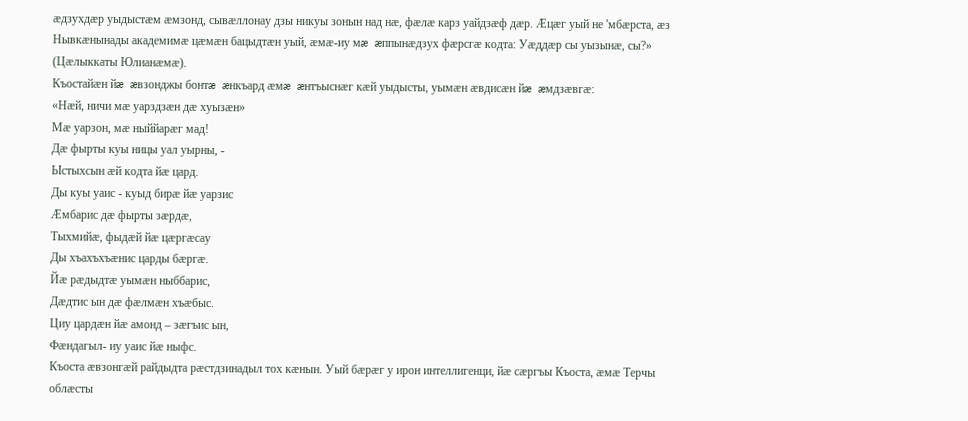æдзухдæр уыдыстæм æмзонд, сывæллонау дзы никуы зонын над нæ, фæлæ карз уайдзæф дæр. Æцæг уый не 'мбæрста, æз Нывкæнынады академимæ цæмæн бацыдтæн уый, æмæ-иу мæ æппынæдзух фæрсгæ кодта: Уæддæр сы уызынæ, сы?» (Цæлыккаты Юлианæмæ).
Къостайæн йæ æвзонджы бонтæ æнкъард æмæ æнтъыснæг кæй уыдысты, уымæн æвдисæн йæ æмдзæвгæ:
«Нæй, ничи мæ уарздзæн дæ хуызæн»
Мæ уарзон, мæ ныййарæг мад!
Дæ фырты куы ницы уал уырны, -
Ыстыхсын æй кодта йæ цард.
Ды куы уаис - куыд бирæ йæ уарзис
Æмбарис дæ фырты зæрдæ,
Тыхмийæ, фыдæй йæ цæргæсау
Ды хъахъхъæнис царды бæргæ.
Йæ рæдыдтæ уымæн ныббарис,
Дæдтис ын дæ фæлмæн хъæбыс.
Циу цардæн йæ амонд – зæгъис ын,
Фæндагыл- иу уаис йæ ныфс.
Къоста æвзонгæй райдыдта рæстдзинадыл тох кæнын. Уый бæрæг у ирон интеллигенци, йæ сæргъы Къоста, æмæ Терчы облæсты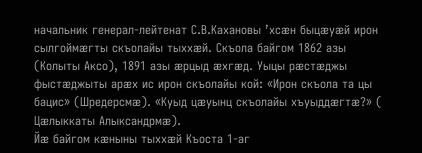начальник генерал-лейтенат С.В.Кахановы ʼхсæн быцæуæй ирон сылгоймæгты скъолайы тыххæй. Скъола байгом 1862 азы (Колыты Аксо), 1891 азы æрцыд æхгæд. Уыцы рæстæджы фыстæджыты арæх ис ирон скъолайы кой: «Ирон скъола та цы бацис» (Шредерсмæ). «Куыд цæуынц скъолайы хъуыддæгтæ?» ( Цæлыккаты Алыксандрмæ).
Йæ байгом кæныны тыххæй Къоста 1-аг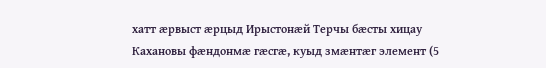хатт æрвыст æрцыд Ирыстонæй Терчы бæсты хицау Кахановы фæндонмæ гæсгæ, куыд змæнтæг элемент (5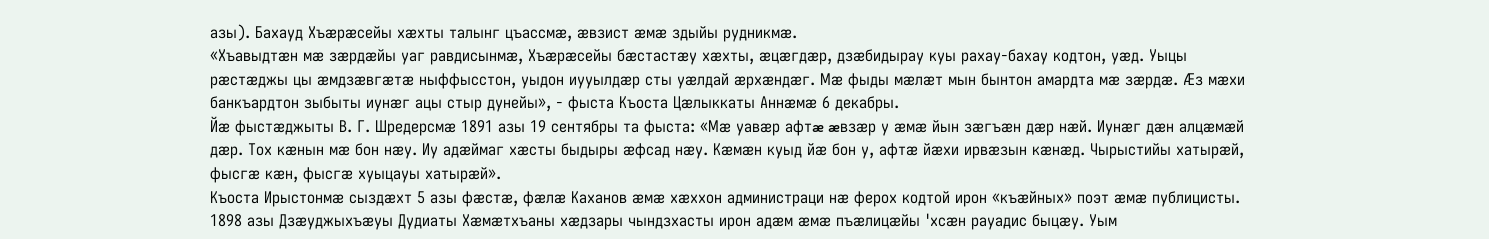азы). Бахауд Хъæрæсейы хæхты талынг цъассмæ, æвзист æмæ здыйы рудникмæ.
«Хъавыдтæн мæ зæрдæйы уаг равдисынмæ, Хъæрæсейы бæстастæу хæхты, æцæгдæр, дзæбидырау куы рахау-бахау кодтон, уæд. Уыцы рæстæджы цы æмдзæвгæтæ ныффысстон, уыдон иууылдæр сты уæлдай æрхæндæг. Мæ фыды мæлæт мын бынтон амардта мæ зæрдæ. Æз мæхи банкъардтон зыбыты иунæг ацы стыр дунейы», - фыста Къоста Цæлыккаты Аннæмæ 6 декабры.
Йæ фыстæджыты В. Г. Шредерсмæ 1891 азы 19 сентябры та фыста: «Мæ уавæр афтæ æвзæр у æмæ йын зæгъæн дæр нæй. Иунæг дæн алцæмæй дæр. Тох кæнын мæ бон нæу. Иу адæймаг хæсты быдыры æфсад нæу. Кæмæн куыд йæ бон у, афтæ йæхи ирвæзын кæнæд. Чырыстийы хатырæй, фысгæ кæн, фысгæ хуыцауы хатырæй».
Къоста Ирыстонмæ сыздæхт 5 азы фæстæ, фæлæ Каханов æмæ хæххон администраци нæ ферох кодтой ирон «къæйных» поэт æмæ публицисты. 1898 азы Дзæуджыхъæуы Дудиаты Хæмæтхъаны хæдзары чындзхасты ирон адæм æмæ пъæлицæйы 'хсæн рауадис быцæу. Уым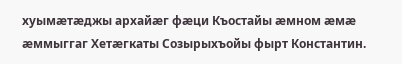хуымæтæджы архайæг фæци Къостайы æмном æмæ æммыггаг Хетæгкаты Созырыхъойы фырт Константин.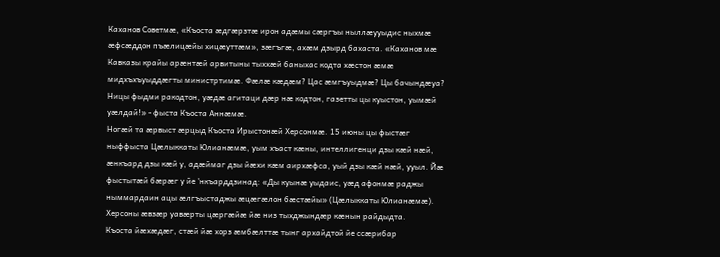Каханов Советмæ, «Къоста æдгæрзтæ ирон адæмы сæргъы ныллæууыдис ныхмæ æфсæддон пъæлицæйы хицæуттæм», зæгъгæ, ахæм дзырд бахаста. «Каханов мæ Кавказы крайы арæнтæй арвитыны тыххæй баныхас кодта хæстон æмæ мидхъхъуыддæгты министртимæ. Фæлæ кæдæм? Цас æмгъуыдмæ? Цы бачындæуа? Ницы фыдми ракодтон, уæдæ агитаци дæр нæ кодтон, газетты цы куыстон, уымæй уæлдай!» - фыста Къоста Аннæмæ.
Ногæй та æрвыст æрцыд Къоста Ирыстонæй Херсонмæ. 15 июны цы фыстæг ныффыста Цæлыккаты Юлианæмæ, уым хъаст кæны, интеллигенци дзы кæй нæй, æнкъард дзы кæй у, адæймаг дзы йæхи кæм аирхæфса, уый дзы кæй нæй, ууыл. Йæ фыстытæй бæрæг у йе 'нкъарддзинад: «Ды куынæ уыдаис, уæд афонмæ раджы ныммардаин ацы æлгъыстаджы æцæгæлон бæстæйы» (Цæлыккаты Юлианæмæ). Херсоны æвзæр уавæрты цæргæйæ йæ низ тыхджындæр кæнын райдыдта.
Къоста йæхæдæг, стæй йæ хорз æмбæлттæ тынг архайдтой йе ссæрибар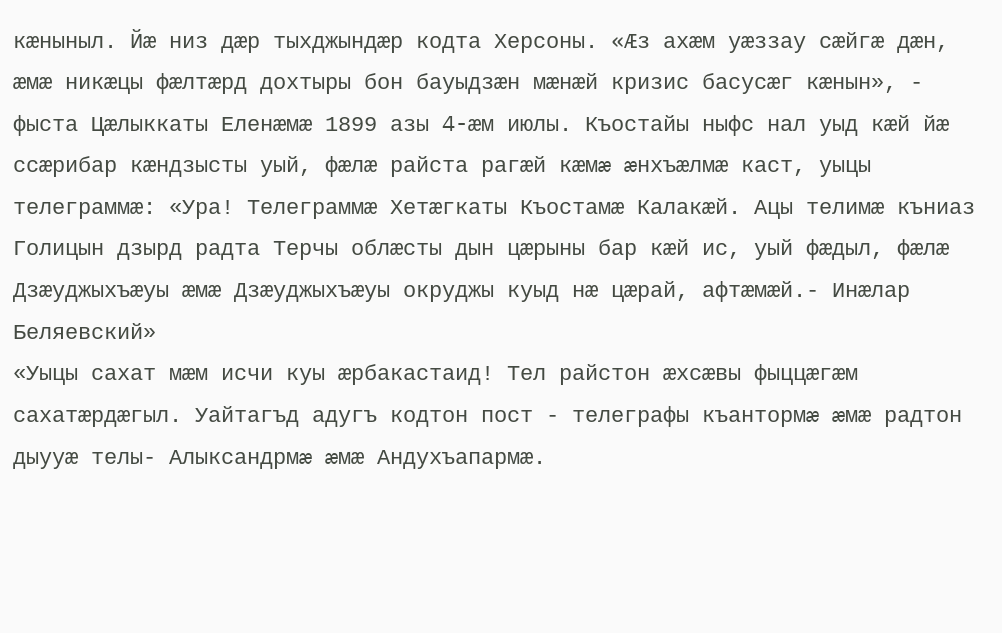кæныныл. Йæ низ дæр тыхджындæр кодта Херсоны. «Æз ахæм уæззау сæйгæ дæн, æмæ никæцы фæлтæрд дохтыры бон бауыдзæн мæнæй кризис басусæг кæнын», - фыста Цæлыккаты Еленæмæ 1899 азы 4-æм июлы. Къостайы ныфс нал уыд кæй йæ ссæрибар кæндзысты уый, фæлæ райста рагæй кæмæ æнхъæлмæ каст, уыцы телеграммæ: «Ура! Телеграммæ Хетæгкаты Къостамæ Калакæй. Ацы телимæ къниаз Голицын дзырд радта Терчы облæсты дын цæрыны бар кæй ис, уый фæдыл, фæлæ Дзæуджыхъæуы æмæ Дзæуджыхъæуы окруджы куыд нæ цæрай, афтæмæй.- Инæлар Беляевский»
«Уыцы сахат мæм исчи куы æрбакастаид! Тел райстон æхсæвы фыццæгæм сахатæрдæгыл. Уайтагъд адугъ кодтон пост - телеграфы къантормæ æмæ радтон дыууæ телы- Алыксандрмæ æмæ Андухъапармæ.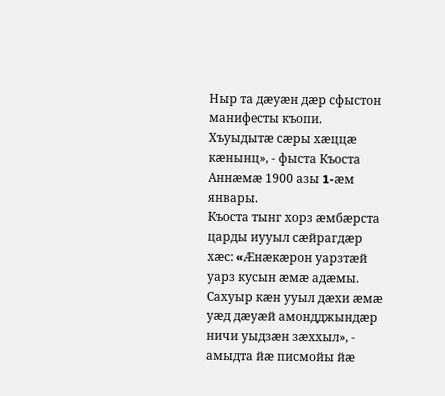Ныр та дæуæн дæр сфыстон манифесты къопи. Хъуыдытæ сæры хæццæ кæнынц», - фыста Къоста Аннæмæ 1900 азы 1-æм январы.
Къоста тынг хорз æмбæрста царды иууыл сæйрагдæр хæс: «Æнæкæрон уарзтæй уарз кусын æмæ адæмы. Сахуыр кæн ууыл дæхи æмæ уæд дæуæй амондджындæр ничи уыдзæн зæххыл», - амыдта йæ писмойы йæ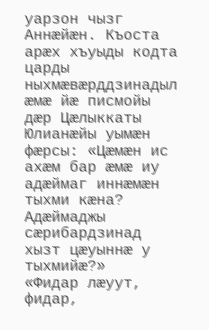уарзон чызг Аннæйæн. Къоста арæх хъуыды кодта царды ныхмæвæрддзинадыл æмæ йæ писмойы дæр Цæлыккаты Юлианæйы уымæн фæрсы: «Цæмæн ис ахæм бар æмæ иу адæймаг иннæмæн тыхми кæна? Адæймаджы сæрибардзинад хызт цæуыннæ у тыхмийæ?»
«Фидар лæуут, фидар,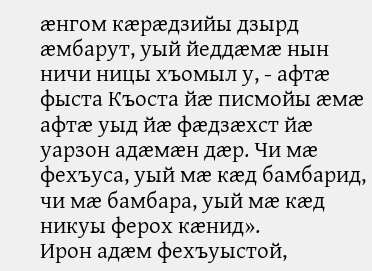æнгом кæрæдзийы дзырд æмбарут, уый йеддæмæ нын ничи ницы хъомыл у, - афтæ фыста Къоста йæ писмойы æмæ афтæ уыд йæ фæдзæхст йæ уарзон адæмæн дæр. Чи мæ фехъуса, уый мæ кæд бамбарид, чи мæ бамбара, уый мæ кæд никуы ферох кæнид».
Ирон адæм фехъуыстой,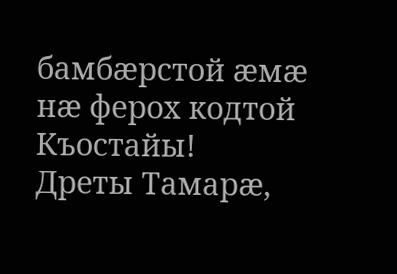бамбæрстой æмæ нæ ферох кодтой Къостайы!
Дреты Тамарæ,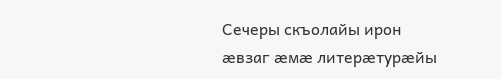Сечеры скъолайы ирон æвзаг æмæ литерæтурæйы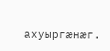ахуыргæнæг.